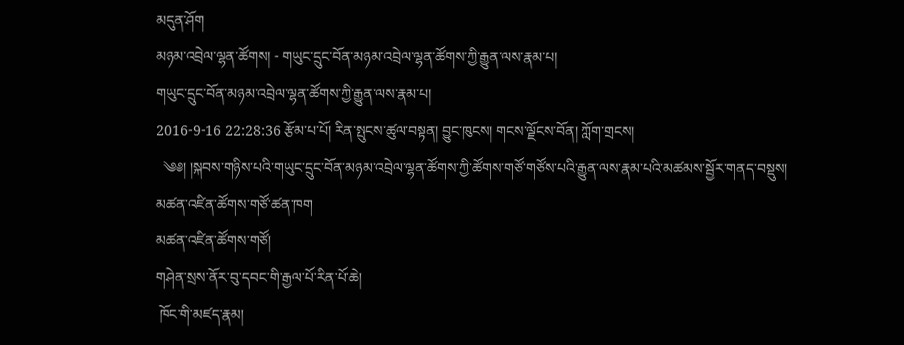མདུན་ཤོག
མཉམ་འབྲེལ་ལྷན་ཚོགས། - གཡུང་དྲུང་བོན་མཉམ་འབྲེལ་ལྷན་ཚོགས་ཀྱི་རྒྱུན་ལས་རྣམ་པ།
གཡུང་དྲུང་བོན་མཉམ་འབྲེལ་ལྷན་ཚོགས་ཀྱི་རྒྱུན་ལས་རྣམ་པ།
2016-9-16 22:28:36 རྩོམ་པ་པོ། རིན་སྤུངས་ཚུལ་བསྟན། བྱུང་ཁུངས། གངས་ལྗོངས་བོན། ཀློག་གྲངས།
  ༄༅། །སྐབས་གཉིས་པའི་གཡུང་དྲུང་བོན་མཉམ་འབྲེལ་ལྷན་ཚོགས་ཀྱི་ཚོགས་གཙོ་གཙོས་པའི་རྒྱུན་ལས་རྣམ་པའི་མཚམས་སྦྱོར་གནད་བསྡུས།
མཚན་འཛིན་ཚོགས་གཙོ་ཚན་ཁག
མཚན་འཛིན་ཚོགས་གཙོ།
གཤེན་སྲས་ནོར་བུ་དབང་གི་རྒྱལ་པོ་རིན་པོ་ཆེ།
 ཁོང་གི་མཛད་རྣམ།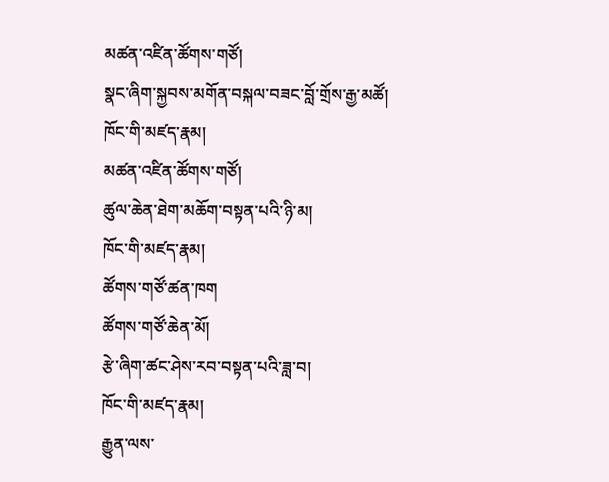མཚན་འཛིན་ཚོགས་གཙོ།
སྣང་ཞིག་སྐྱབས་མགོན་བསྐལ་བཟང་བློ་གྲོས་རྒྱ་མཚོ།
ཁོང་གི་མཛད་རྣམ།
མཚན་འཛིན་ཚོགས་གཙོ།
ཚུལ་ཆེན་ཐེག་མཆོག་བསྟན་པའི་ཉི་མ།
ཁོང་གི་མཛད་རྣམ།
ཚོགས་གཙོ་ཚན་ཁག
ཚོགས་གཙོ་ཆེན་མོ།
རྩེ་ཞིག་ཚང་ཤེས་རབ་བསྟན་པའི་ཟླ་བ།
ཁོང་གི་མཛད་རྣམ།
རྒྱུན་ལས་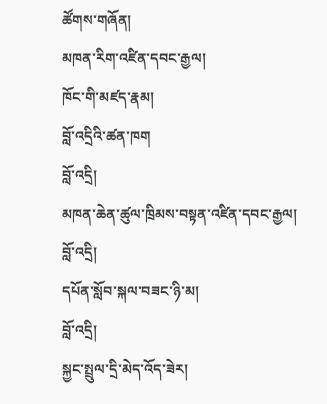ཚོགས་གཞོན།
མཁན་རིག་འཛིན་དབང་རྒྱལ།
ཁོང་གི་མཛད་རྣམ།
བློ་འདྲིའི་ཚན་ཁག
བློ་འདྲི།
མཁན་ཆེན་ཚུལ་ཁྲིམས་བསྟན་འཛིན་དབང་རྒྱལ།
བློ་འདྲི།
དཔོན་སློབ་སྐལ་བཟང་ཉི་མ།
བློ་འདྲི།
སྐྱང་སྤྲུལ་དྲི་མེད་འོད་ཟེར།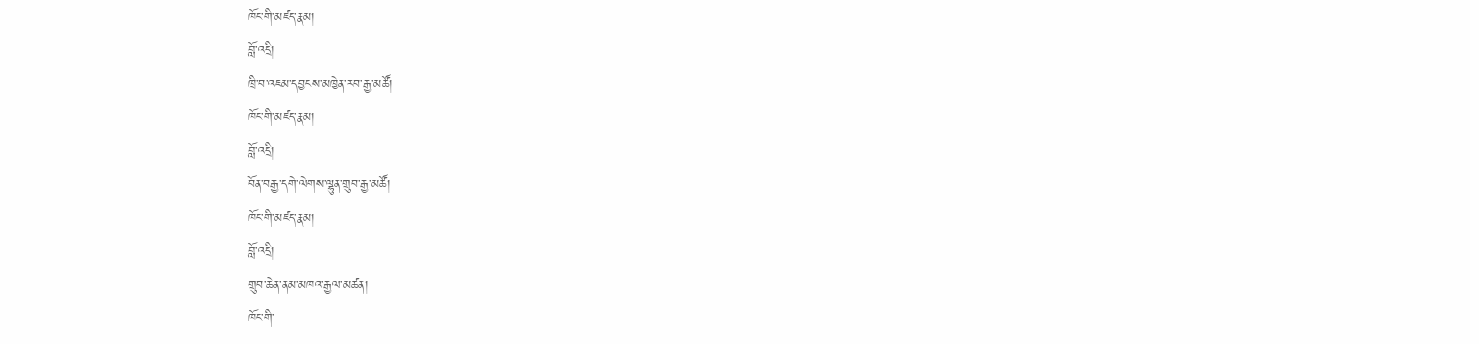ཁོང་གི་མཛད་རྣམ།
བློ་འདྲི།
ཁྲི་བ་འཇམ་དབྱངས་མཁྱེན་རབ་རྒྱ་མཚོ།
ཁོང་གི་མཛད་རྣམ།
བློ་འདྲི།
བོན་བརྒྱ་དགེ་ལེགས་ལྷུན་གྲུབ་རྒྱ་མཚོ།
ཁོང་གི་མཛད་རྣམ།
བློ་འདྲི།
གྲུབ་ཆེན་ནམ་མཁའ་རྒྱལ་མཚན།
ཁོང་གི་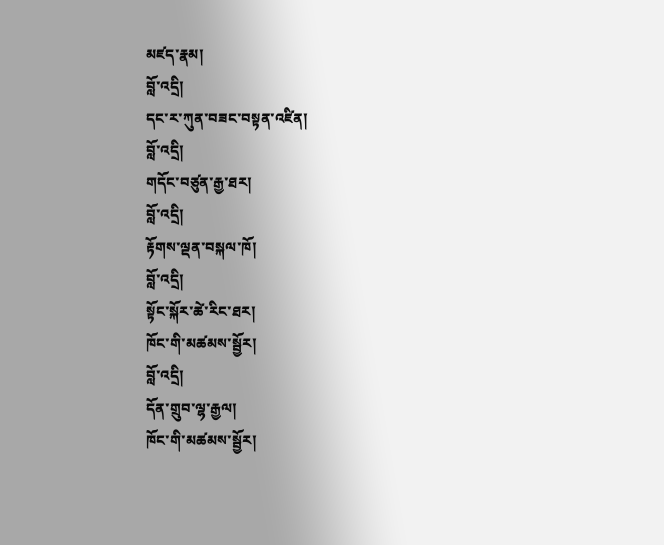མཛད་རྣམ།
བློ་འདྲི།
དང་ར་ཀུན་བཟང་བསྟན་འཛིན།
བློ་འདྲི།
གདོང་བཙུན་རྒྱ་ཐར།
བློ་འདྲི།
རྟོགས་ལྡན་བསྐལ་ཁོ།
བློ་འདྲི།
སྟོང་སྐོར་ཚེ་རིང་ཐར།
ཁོང་གི་མཚམས་སྦྱོར།
བློ་འདྲི།
དོན་གྲུབ་ལྷ་རྒྱལ།
ཁོང་གི་མཚམས་སྦྱོར།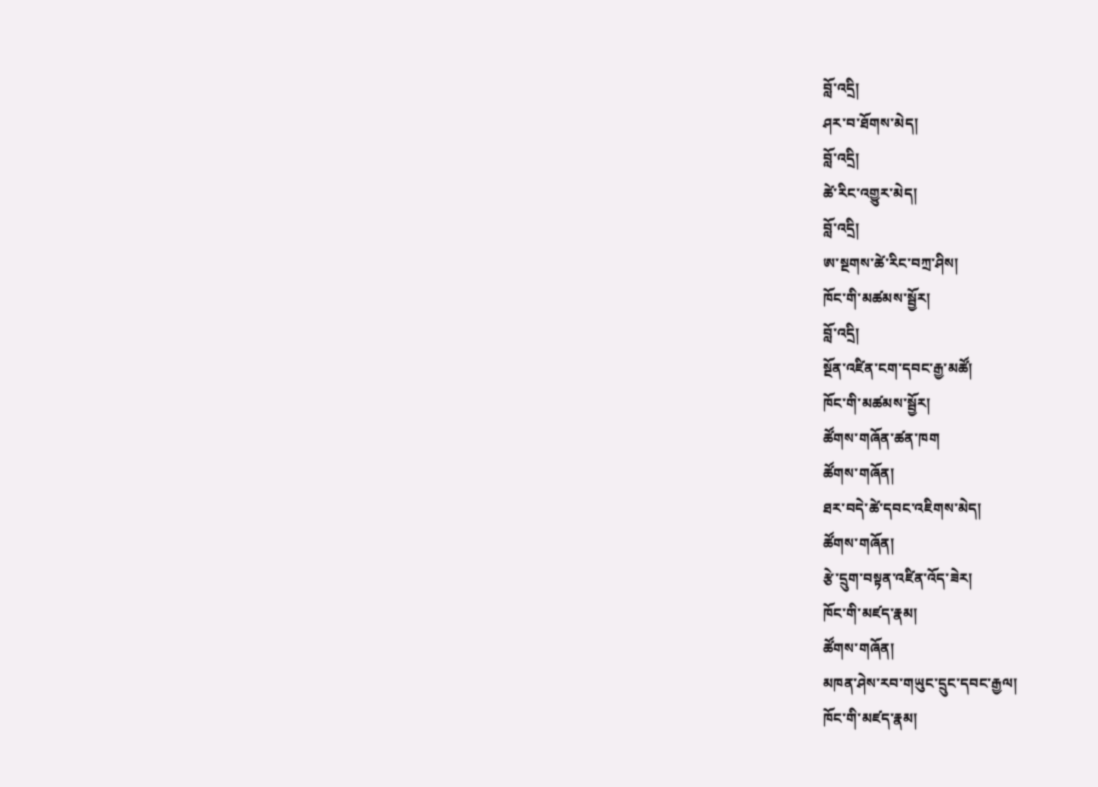བློ་འདྲི།
ཤར་བ་ཐོགས་མེད།
བློ་འདྲི།
ཚེ་རིང་འགྱུར་མེད།
བློ་འདྲི།
ཨ་སྔགས་ཚེ་རིང་བཀྲ་ཤིས།
ཁོང་གི་མཚམས་སྦྱོར།
བློ་འདྲི།
སྔོན་འཛིན་ངག་དབང་རྒྱ་མཚོ།
ཁོང་གི་མཚམས་སྦྱོར།
ཚོགས་གཞོན་ཚན་ཁག
ཚོགས་གཞོན།
ཐར་བདེ་ཚེ་དབང་འཇིགས་མེད།
ཚོགས་གཞོན།
རྩེ་དྲུག་བསྟན་འཛིན་འོད་ཟེར།
ཁོང་གི་མཛད་རྣམ།
ཚོགས་གཞོན།
མཁན་ཤེས་རབ་གཡུང་དྲུང་དབང་རྒྱལ།
ཁོང་གི་མཛད་རྣམ།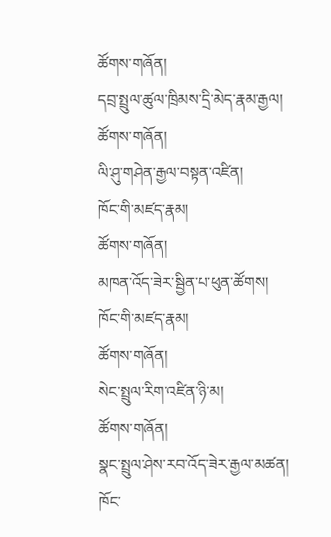ཚོགས་གཞོན།
དབྲ་སྤྲུལ་ཚུལ་ཁྲིམས་དྲི་མེད་རྣམ་རྒྱལ།
ཚོགས་གཞོན།
ལི་ཤུ་གཤེན་རྒྱལ་བསྟན་འཛིན།
ཁོང་གི་མཛད་རྣམ།
ཚོགས་གཞོན།
མཁན་འོད་ཟེར་སྦྱིན་པ་ཕུན་ཚོགས།
ཁོང་གི་མཛད་རྣམ།
ཚོགས་གཞོན།
སེང་སྤྲུལ་རིག་འཛིན་ཉི་མ།
ཚོགས་གཞོན།
སྣང་སྤྲུལ་ཤེས་རབ་འོད་ཟེར་རྒྱལ་མཚན།
ཁོང་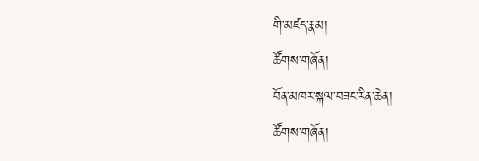གི་མཛད་རྣམ།
ཚོགས་གཞོན།
བོན་མཁར་སྐལ་བཟང་རིན་ཆེན།
ཚོགས་གཞོན།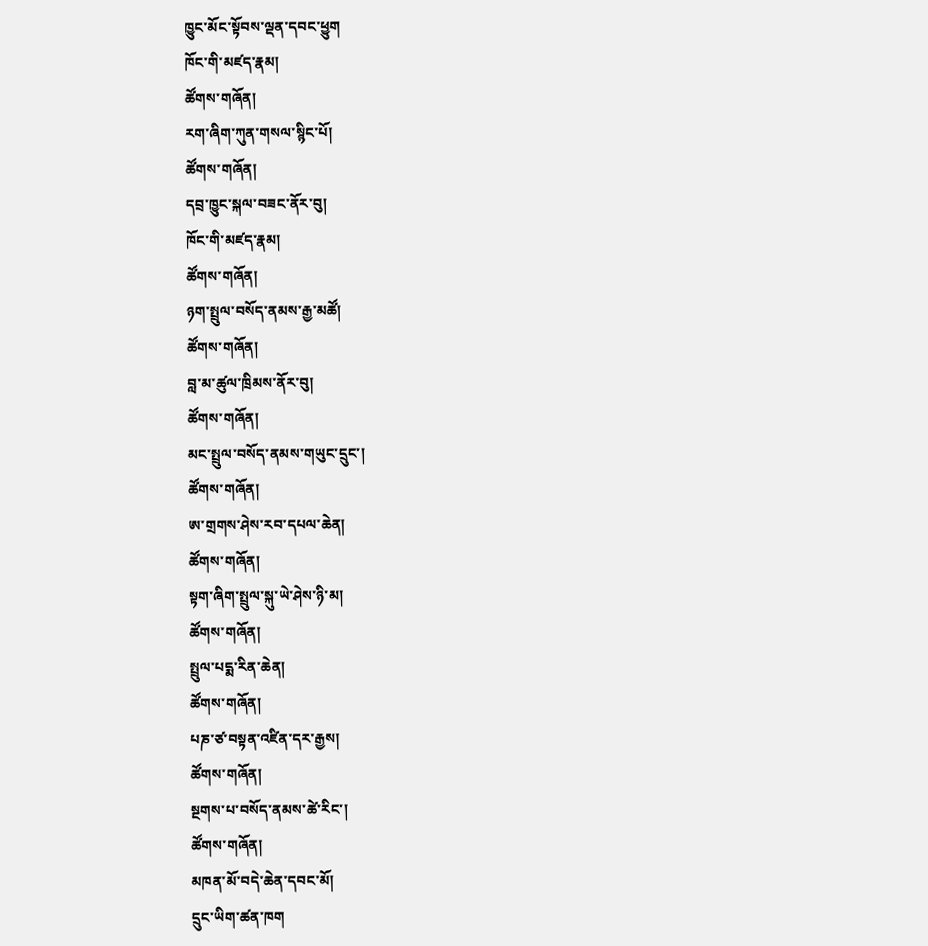ཁྱུང་མོང་སྟོབས་ལྡན་དབང་ཕྱུག
ཁོང་གི་མཛད་རྣམ།
ཚོགས་གཞོན།
རག་ཞིག་ཀུན་གསལ་སྙིང་པོ།
ཚོགས་གཞོན།
དབྲ་ཁྱུང་སྐལ་བཟང་ནོར་བུ།
ཁོང་གི་མཛད་རྣམ།
ཚོགས་གཞོན།
ཉག་སྤྲུལ་བསོད་ནམས་རྒྱ་མཚོ།
ཚོགས་གཞོན།
བླ་མ་ཚུལ་ཁྲིམས་ནོར་བུ།
ཚོགས་གཞོན།
མང་སྤྲུལ་བསོད་ནམས་གཡུང་དྲུང་།
ཚོགས་གཞོན།
ཨ་གྲགས་ཤེས་རབ་དཔལ་ཆེན།
ཚོགས་གཞོན།
སྟག་ཞིག་སྤྲུལ་སྐུ་ཡེ་ཤེས་ཉི་མ།
ཚོགས་གཞོན།
སྤྲུལ་པདྨ་རིན་ཆེན།
ཚོགས་གཞོན།
པཎ་ཙ་བསྟན་འཛིན་དར་རྒྱས།
ཚོགས་གཞོན།
སྔགས་པ་བསོད་ནམས་ཚེ་རིང་།
ཚོགས་གཞོན།
མཁན་མོ་བདེ་ཆེན་དབང་མོ།
དྲུང་ཡིག་ཚན་ཁག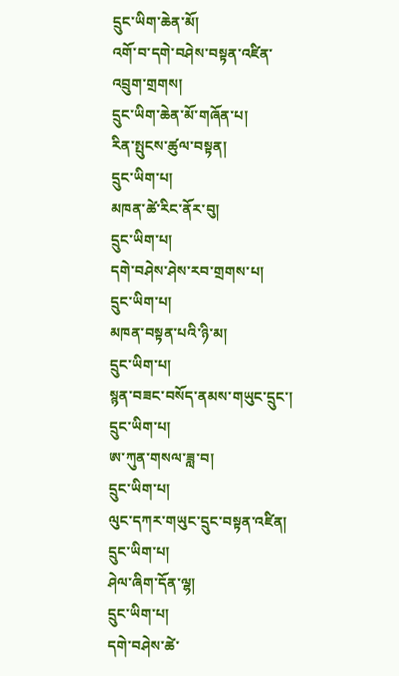དྲུང་ཡིག་ཆེན་མོ།
འགོ་བ་དགེ་བཤེས་བསྟན་འཛིན་འབྲུག་གྲགས།
དྲུང་ཡིག་ཆེན་མོ་གཞོན་པ།
རིན་སྤུངས་ཚུལ་བསྟན།
དྲུང་ཡིག་པ།
མཁན་ཚེ་རིང་ནོར་བུ།
དྲུང་ཡིག་པ།
དགེ་བཤེས་ཤེས་རབ་གྲགས་པ།
དྲུང་ཡིག་པ།
མཁན་བསྟན་པའི་ཉི་མ།
དྲུང་ཡིག་པ།
སྙན་བཟང་བསོད་ནམས་གཡུང་དྲུང་།
དྲུང་ཡིག་པ།
ཨ་ཀུན་གསལ་ཟླ་བ།
དྲུང་ཡིག་པ།
ལུང་དཀར་གཡུང་དྲུང་བསྟན་འཛིན།
དྲུང་ཡིག་པ།
ཤེལ་ཞིག་དོན་ལྷ།
དྲུང་ཡིག་པ།
དགེ་བཤེས་ཚེ་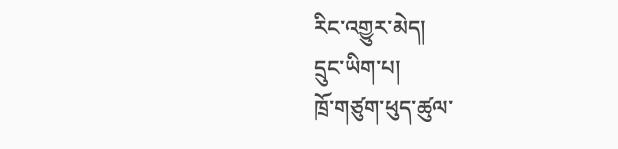རིང་འགྱུར་མེད།
དྲུང་ཡིག་པ།
ཁྲོ་གཙུག་ཕུད་ཚུལ་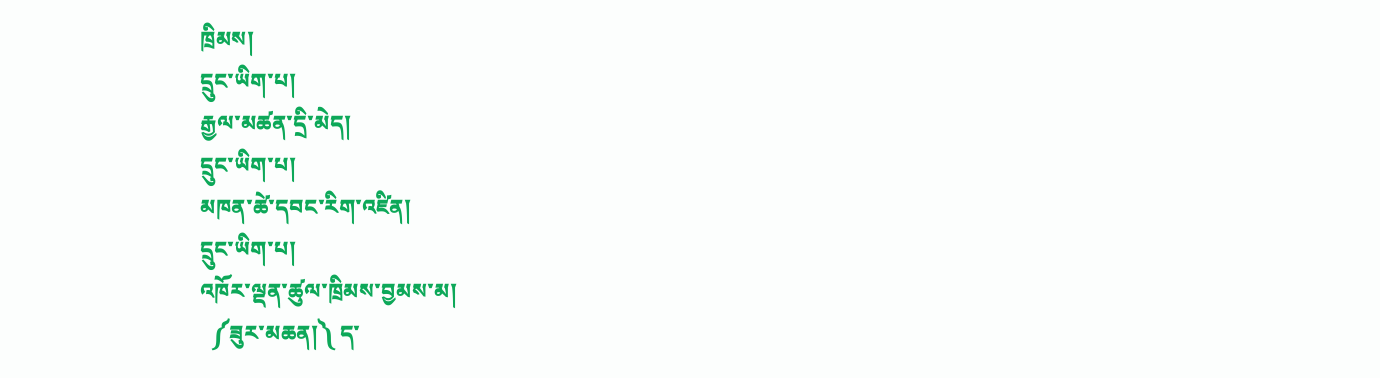ཁྲིམས།
དྲུང་ཡིག་པ།
རྒྱལ་མཚན་དྲི་མེད།
དྲུང་ཡིག་པ།
མཁན་ཚེ་དབང་རིག་འཛིན།
དྲུང་ཡིག་པ།
འཁོར་ལྡན་ཚུལ་ཁྲིམས་བྱམས་མ།
  ༼ཟུར་མཆན།༽ ད་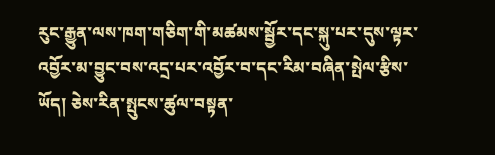རུང་རྒྱུན་ལས་ཁག་གཅིག་གི་མཚམས་སྦྱོར་དང་སྐུ་པར་དུས་ལྟར་འབྱོར་མ་བྱུང་བས་འདྲ་པར་འབྱོར་བ་དང་རིམ་བཞིན་སྤེལ་རྩིས་ཡོད། ཅེས་རིན་སྤུངས་ཚུལ་བསྟན་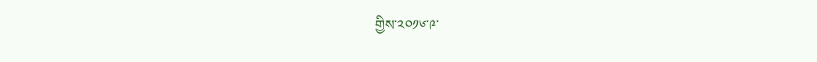གྱིས་༢༠༡༦་༩་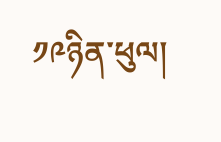༡༩ཉིན་ཕུལ།